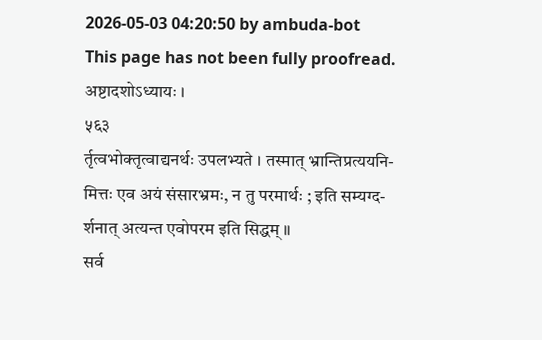2026-05-03 04:20:50 by ambuda-bot
This page has not been fully proofread.
अष्टादशोऽध्यायः ।
५६३
र्तृत्वभोक्तृत्वाद्यनर्थः उपलभ्यते । तस्मात् भ्रान्तिप्रत्ययनि-
मित्तः एव अयं संसारभ्रमः, न तु परमार्थः ; इति सम्यग्द-
र्शनात् अत्यन्त एवोपरम इति सिद्धम् ॥
सर्व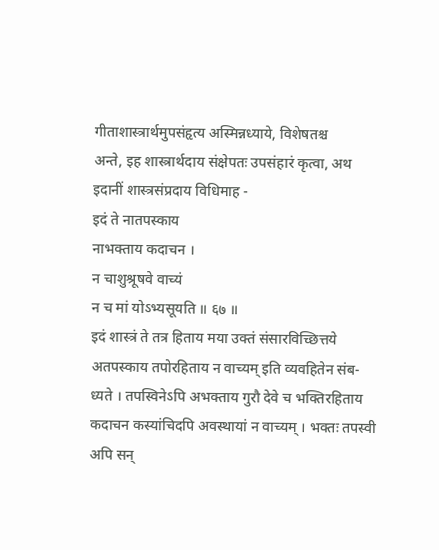गीताशास्त्रार्थमुपसंहृत्य अस्मिन्नध्याये, विशेषतश्च
अन्ते, इह शास्त्रार्थदाय संक्षेपतः उपसंहारं कृत्वा, अथ
इदानीं शास्त्रसंप्रदाय विधिमाह -
इदं ते नातपस्काय
नाभक्ताय कदाचन ।
न चाशुश्रूषवे वाच्यं
न च मां योऽभ्यसूयति ॥ ६७ ॥
इदं शास्त्रं ते तत्र हिताय मया उक्तं संसारविच्छित्तये
अतपस्काय तपोरहिताय न वाच्यम् इति व्यवहितेन संब-
ध्यते । तपस्विनेऽपि अभक्ताय गुरौ देवे च भक्तिरहिताय
कदाचन कस्यांचिदपि अवस्थायां न वाच्यम् । भक्तः तपस्वी
अपि सन्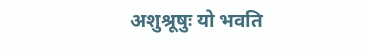अशुश्रूषुः यो भवति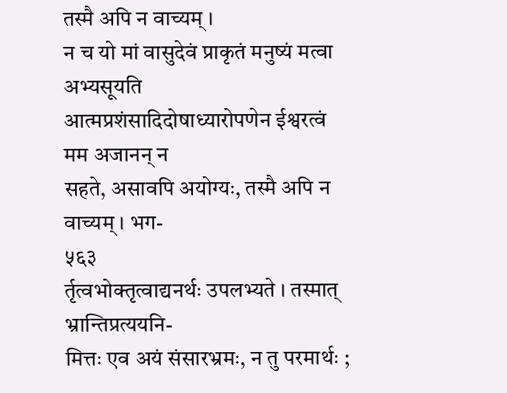तस्मै अपि न वाच्यम् ।
न च यो मां वासुदेवं प्राकृतं मनुष्यं मत्वा अभ्यसूयति
आत्मप्रशंसादिदोषाध्यारोपणेन ईश्वरत्वं मम अजानन् न
सहते, असावपि अयोग्यः, तस्मै अपि न वाच्यम् । भग-
५६३
र्तृत्वभोक्तृत्वाद्यनर्थः उपलभ्यते । तस्मात् भ्रान्तिप्रत्ययनि-
मित्तः एव अयं संसारभ्रमः, न तु परमार्थः ;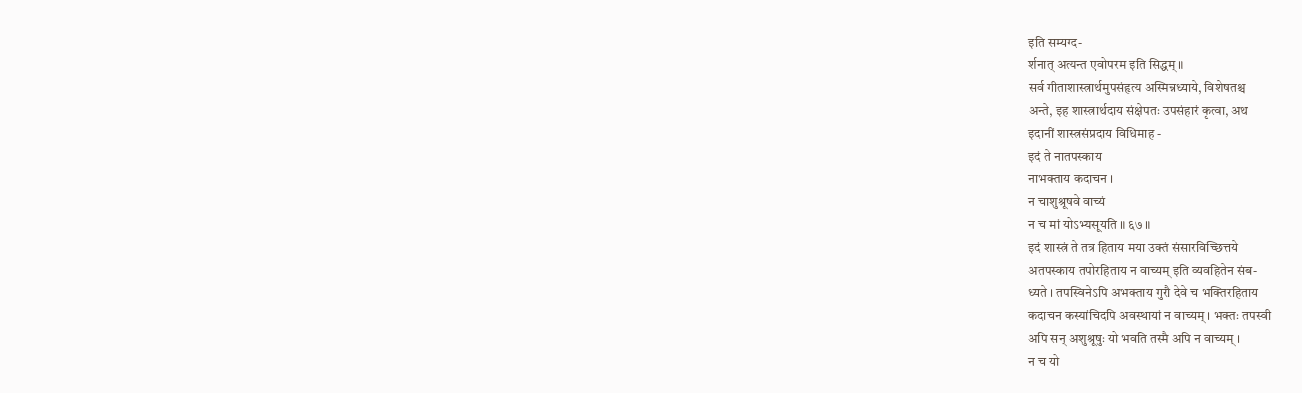इति सम्यग्द-
र्शनात् अत्यन्त एवोपरम इति सिद्धम् ॥
सर्व गीताशास्त्रार्थमुपसंहृत्य अस्मिन्नध्याये, विशेषतश्च
अन्ते, इह शास्त्रार्थदाय संक्षेपतः उपसंहारं कृत्वा, अथ
इदानीं शास्त्रसंप्रदाय विधिमाह -
इदं ते नातपस्काय
नाभक्ताय कदाचन ।
न चाशुश्रूषवे वाच्यं
न च मां योऽभ्यसूयति ॥ ६७ ॥
इदं शास्त्रं ते तत्र हिताय मया उक्तं संसारविच्छित्तये
अतपस्काय तपोरहिताय न वाच्यम् इति व्यवहितेन संब-
ध्यते । तपस्विनेऽपि अभक्ताय गुरौ देवे च भक्तिरहिताय
कदाचन कस्यांचिदपि अवस्थायां न वाच्यम् । भक्तः तपस्वी
अपि सन् अशुश्रूषुः यो भवति तस्मै अपि न वाच्यम् ।
न च यो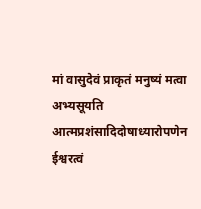मां वासुदेवं प्राकृतं मनुष्यं मत्वा अभ्यसूयति
आत्मप्रशंसादिदोषाध्यारोपणेन ईश्वरत्वं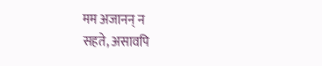मम अजानन् न
सहते, असावपि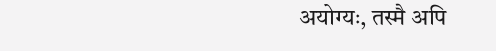अयोग्यः, तस्मै अपि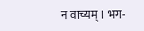न वाच्यम् । भग-